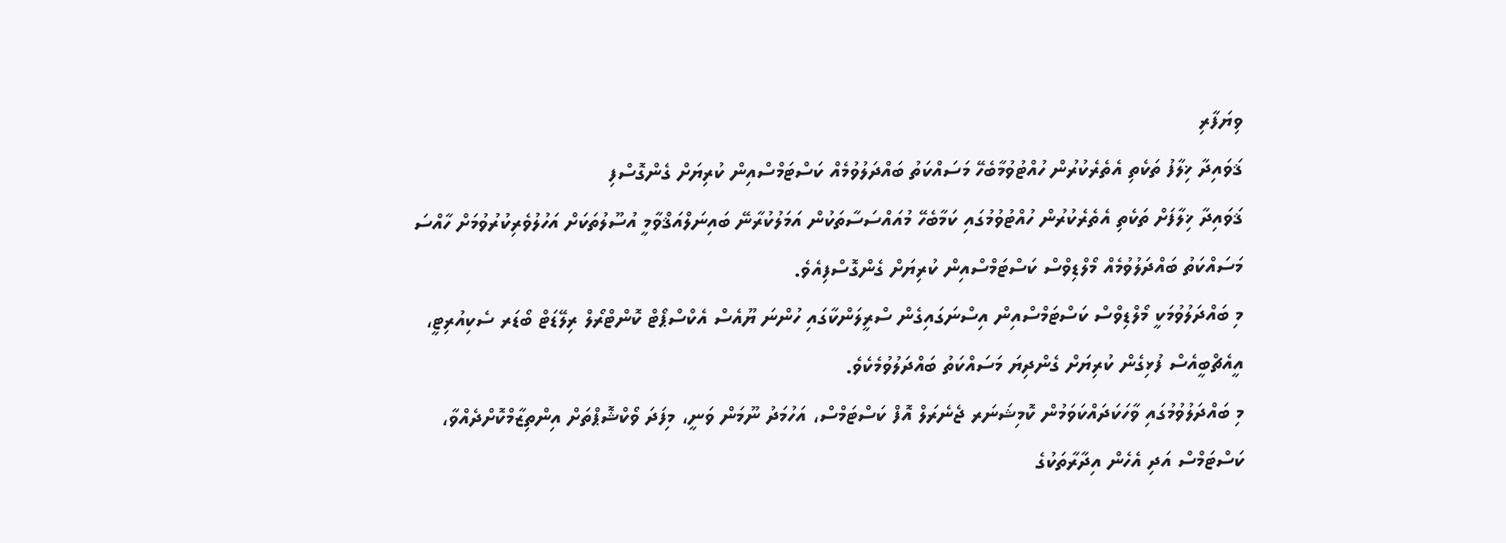ވިޔަފާރި
ޤަވައިދާ ޚިލާފު ތަކެތި އެތެރެކުރުން ހުއްޓުވުމާބެހޭ މަސައްކަތު ބައްދަލުވުމެއް ކަސްޓަމްސްއިން ކުރިޔަށް ގެންގޮސްފި
ޤަވައިދާ ޚިލާފަށް ތަކެތި އެތެރެކުރުން ހުއްޓުވުމުގައި ކަމާބެހޭ މުއައްސަސާތަކުން އަމަލުކުރާނޭ ބައިނަލްއަޤްވާމީ އުސޫލުތަކަށް އަހުލުވެރިކުރުވުމަށް ހާއްސަ މަސައްކަތު ބައްދަލުވުމެއް މޯލްޑިވްސް ކަސްޓަމްސްއިން ކުރިޔަށް ގެންގޮސްފިއެވެ.
މި ބައްދަލުވުމަކީ މޯލްޑިވްސް ކަސްޓަމްސްއިން އިސްނަގައިގެން ސްރީލަންކާގައި ހުންނަ ޔޫއެސް އެކްސްޕޯޓް ކޮންޓްރޯލް ރިލޭޑަޓް ބޯޑަރ ސެކިއުރިޓީ، އީއެޗްބީއެސް ފުޅިގެން ކުރިޔަށް ގެންދިޔަ މަސައްކަތު ބައްދަލުވުމެކެވެ.
މި ބައްދަލުވުމުގައި ވާހަކަދައްކަވަމުން ކޮމިޝަނަރ ޖެނެރަލް އޮފް ކަސްޓަމްސް، އަހުމަދު ނޫމަން ވަނީ، މިފަދަ ވޯކްޝޮޕްތަށް އިންތިޒާމްކޮށްދެއްވާ، ކަސްޓަމްސް އަދި އެހެން އިދާރާތަކުގެ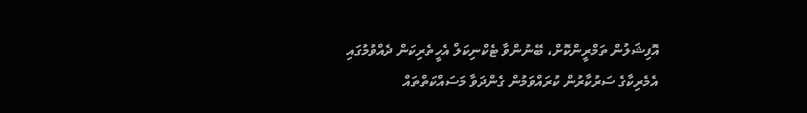އޮފިޝަލުން ތަމްރީންކޮށް، ބޭނުންވާ ޓެކްނިކަލް އެހީތެރިކަން ދެއްވުމުގައި އެމެރިކާގެ ސަރުކާރުން ކުރައްވަމުން ގެންދަވާ މަސައްކަތްތައް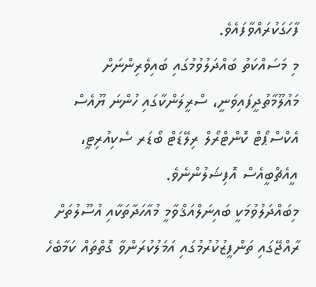ފާހަގަކުރައްވާފައެވެ.
މި މަސައްކަތު ބައްދަލުވުމުގައި ބައިވެރިންނަށް މައުލޫމާތުދީފައިވަނީ، ސްރީލަންކާގައި ހުންނަ ޔޫއެސް އެކްސްޕޯޓް ކޮންޓްރޯލް ރިލޭޑަޓް ބޯޑަރ ސެކިއުރިޓީ، އީއެޗްބީއެސް އޮފިޝަލުންނެވެ.
މިބައްދަލުވުމަކީ ބައިނަލްއަޤްވާމީ މުއާހަދާތަކާއި އުސޫލުތަށް ރާއްޖޭގައި ތަންފީޒުކުރުމުގައި އަމަލުކުރަންވާ ގޮތްތައް ކަމާބެހެ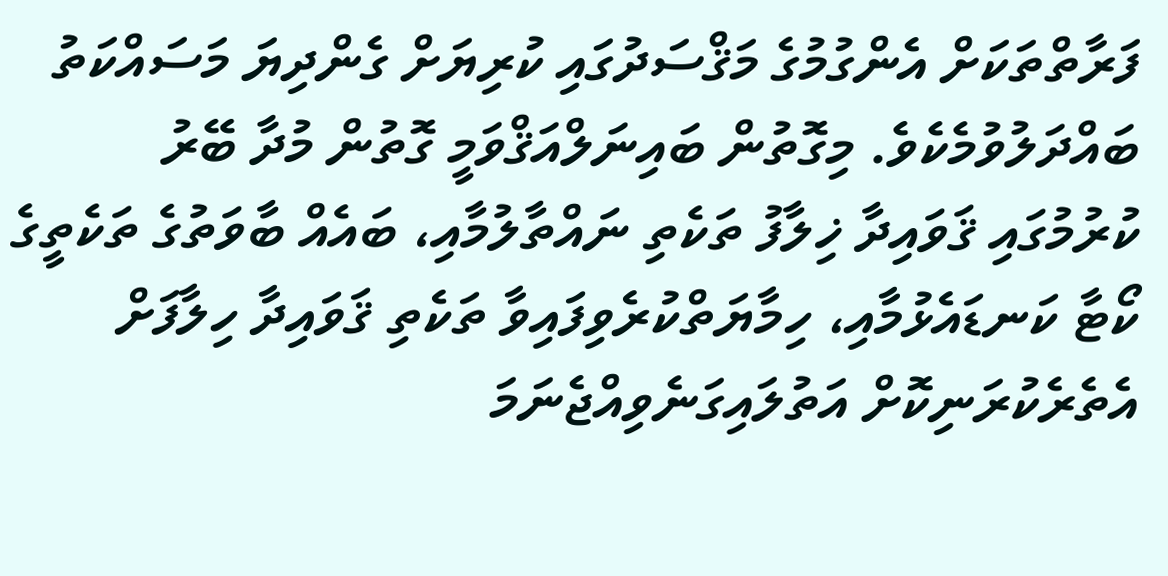ފަރާތްތަކަށް އެންގުމުގެ މަޤްސަދުގައި ކުރިޔަށް ގެންދިޔަ މަސައްކަތު ބައްދަލުވުމެކެވެ. މިގޮތުން ބައިނަލްއަޤްވަމީ ގޮތުން މުދާ ބޭރު ކުރުމުގައި ޤަވައިދާ ޚިލާފު ތަކެތި ނައްތާލުމާއި، ބައެއް ބާވަތުގެ ތަކެތީގެ ކޯޓާ ކަނޑައެޅުމާއި، ހިމާޔަތްކުރެވިފައިވާ ތަކެތި ޤަވައިދާ ހިލާފަށް އެތެރެކުރަނިކޮށް އަތުލައިގަނެވިއްޖެނަމަ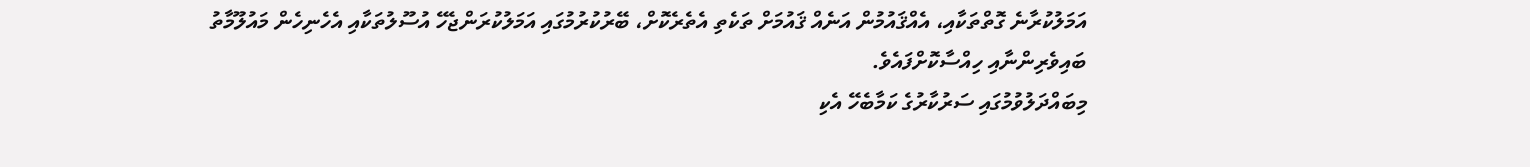އަމަލުކުރާނެ ގޮތްތަކާއި، އެއްޤައުމުން އަނެއް ޤައުމަށް ތަކެތި އެތެރެކޮށް، ބޭރުކުރުމުގައި އަމަލުކުރަންޖެހޭ އުސޫލުތަކާއި އެހެނިހެން މައުލޫމާތު ބައިވެރިންނާއި ހިއްސާކޮށްފައެވެ.
މިބައްދަލުވުމުގައި ސަރުކާރުގެ ކަމާބެހޭ އެކި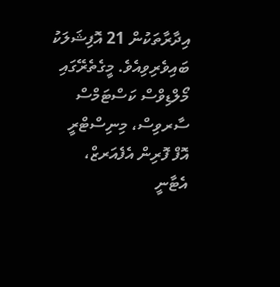އިދާރާތަކުން 21 އޮފިޝަލަކު ބައިވެރިވިއެވެ. މީގެތެރޭގައި މޯލްޑިވްސް ކަސްޓަމްސް ސާރވިސް، މިނިސްޓްރީ އޮފް ފޮރިން އެފެއަރޒް، އެޓާނީ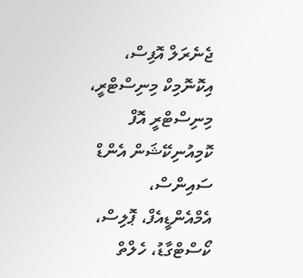ޖެނެރަލް އޮފިސް، އިކޮނޮމިކް މިނިސްޓްރީ، މިނިސްޓްރީ އޮފް ކޮމިއުނިކޭޝަން އެންޑް ސައިންސް، އެމްއެންޑީއެފް، ޕޮލިސް، ކޯސްޓްގާޑު، ހެލްތް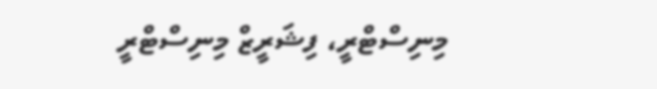މިނިސްޓްރީ، ފިޝަރީޒް މިނިސްޓްރީ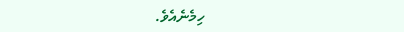ހިމެނެއެވެ.